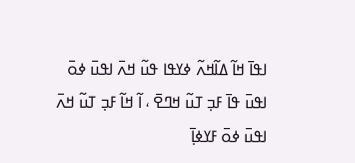ߊߟߊ߫ ߞߊ߬ ߡߊ߬ߞߍ߬ ߦߌߟߊ ߟߎ߬ ߞߍ߫ ߊߟߎ߫ ߦߋ߫ ߊߟߎ߫ ߟߊ߫ ߓߏ߲ ߠߎ߬ ߞߣߐ߫ ، ߊ߬ ߞߊ߬ ߓߏ߲ ߠߎ߬ ߞߍ߫ ߊߟߎ߫ ߦߋ߫ ߓߌߦߊ߲߫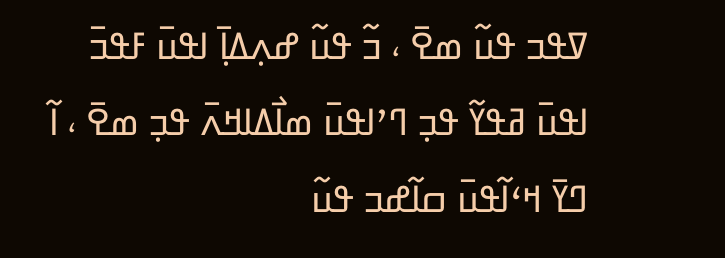ߜߟߏ ߟߎ߬ ߘߐ߫ ، ߏ߬ ߟߎ߬ ߝߍ߲ߡߊ߲߫ ߊߟߎ߫ ߓߟߏ߫ ߊߟߎ߫ ߥߟߌ߬ ߟߏ߲ ߣߴߊߟߎ߫ ߘߊ߯ߡߊߞߍ߫ ߟߏ߲ ߘߐ߫ ، ߊ߬ ߣߌ߫ ߞߵߊ߬ߟߎ߫ ߛߊ߬ߝߏ ߟߎ߬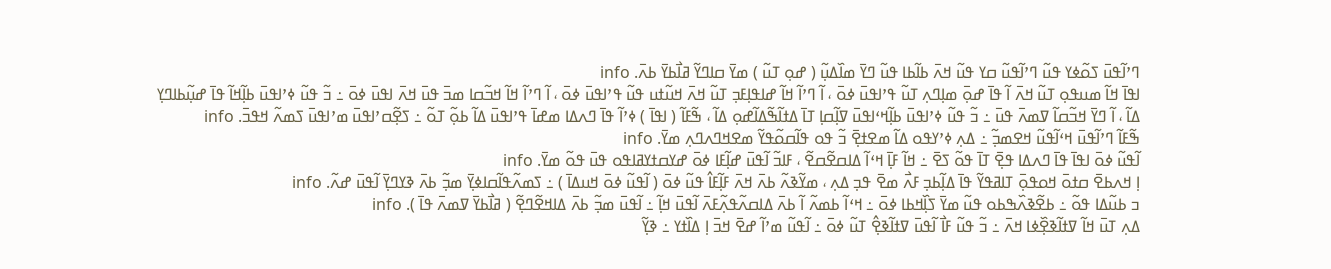ߣߴߊ߬ߟߎ߫ ߖߋ߬ߦߌ ߟߎ߬ ߣߴߊ߬ߟߎ߬ ߛߌ ߟߎ߬ ߞߍ߫ ߕߊ߬ߕߊ ߟߎ߬ ߣߌ߫ ߘߊ߰ߡߎ߲߬ ( ߝߋ߲ ߠߎ߬ ) ߘߌ߫ ߛߊߣߌ߬ ߥߊ߯ߕߌ߫ ߕߍ߫. info
ߊߟߊ߫ ߞߊ߬ ߘߎߟߋ߲ ߠߎ߬ ߞߍ߫ ߊ߬ ߟߊ߫ ߝߋ߲߫ ߘߊ߲ߣߍ߲ ߠߎ߬ ߟߴߊߟߎ߫ ߦߋ߫ ، ߊ߬ ߣߴߊ߬ ߞߊ߬ ߝߊߟߊ߲ߓߏ߲ ߠߎ߬ ߞߍ߫ ߞߎ߬ߙߎ ߟߎ߬ ߟߴߊߟߎ߫ ߦߋ߫ ، ߊ߬ ߣߴߊ߬ ߞߊ߬ ߞߏ߬ߛߊ ߘߏ߫ ߟߎ߫ ߞߍ߫ ߊߟߎ߫ ߦߋ߫ ߸ ߏ߬ ߟߎ߬ ߦߴߊߟߎ߫ ߕߊ߲߬ߞߊ߬ ߟߊ߫ ߝߎ߲߬ߕߊߣߌ߲ ߡߊ߬ ، ߊ߬ ߣߌ߫ ߞߏ߬ߛߊ߬ ߜߘߍ߫ ߟߎ߫ ߸ ߏ߬ ߟߎ߬ ߦߴߊߟߎ߫ ߕߊ߲߬ߞߵߊߟߎ߫ ߜߊ߲߬ߛߊ߲ ߠߊ߫ ߡߙߊ߬ߒ߬ߡߊ߬ߝߋ߲ ߡߊ߬ ، ߒ߬ߓߊ߬ ( ߊߟߊ߫ ) ߦߴߊ߬ ߟߊ߫ ߣߍߡߊ ߘߝߊ߫ ߟߴߊߟߎ߫ ߡߊ߬ ߕߋ߲߬ ߠߋ߬ ߸ ߖߐ߲߬ߛߴߊߟߎ߫ ߘߴߊߟߎ߫ ߖߘߍ߬ ߞߟߏ߫. info
ߒ߬ߓߊ߬ ߣߴߊ߬ߟߎ߫ ߞߵߊ߬ߟߎ߬ ߞߐߘߏ߲߬ ߸ ߡߍ߲ ߦߴߌߟߋ ߡߊ߬ ߘߐߙߐ߲߫ ߏ߬ ߟߋ ߟߊ߬ߛߋ߬ߟߌ߬ ߘߐߞߣߍߣߍ߲ ߘߌ߫. info
ߊ߬ߟߎ߬ ߦߋ߫ ߊߟߊ߫ ߟߊ߫ ߣߍߡߊ ߟߐ߲߫ ߠߊ߫ ߟߋ߬ ߖߐ߫ ߸ ߞߊ߬ ߓߊ߲߫ ߞߵߊ߬ ߡߊߛߐ߬ߛߐ߬ ، ߓߊߏ߬ ߊ߬ߟߎ߫ ߝߊ߲߬ߓߊ ߦߋ߫ ߝߌߛߙߌߥߊߟߋ ߟߎ߫ ߟߋ߬ ߘߌ߫. info
ߊ߲ ߞߍߕߐ߫ ߛߙߋ߫ ߞߋߟߋ߲߫ ߠߊߥߟߌ߬ ߟߊ߫ ߡߊ߲߬ߕߏ߲ ߓߍ߯ ߘߐ߫ ߟߏ߲ ߡߍ߲ ، ߘߌ߬ߢߍ߬ ߕߍ߫ ߞߍ߫ ߓߊ߲߬ߓߊ߮ ߟߎ߬ ߦߋ߫ ( ߊ߬ߟߎ߬ ߦߋ߫ ߞߎߡߊ߫ ) ߸ ߖߘߍ߬ߟߊ߬ߛߊߦߌ߲߫ ߘߏ߲߬ ߕߍ߫ ߢߌߣߌ߲߫ ߊ߬ߟߎ߫ ߝߍ߬. info
ߏ ߕߎ߬ߡߊ ߟߋ߬ ߸ ߕߐ߬ߢߍ߰ߒߕߋ ߟߎ߬ ߘߌ߫ ߖߊ߲߰ߞߕߊ ߦߋ߫ ߸ ߞߵߊ߬ ߕߘߍ߬ ߊ߬ ߕߍ߫ ߡߊߛߍ߬ߟߍ߲߬ߓߍ߫ ߊ߬ߟߎ߫ ߞߊ߲߬ ߸ ߊ߬ߟߎ߫ ߘߏ߲߬ ߕߍ߫ ߡߊߞߐ߬ߣߐ߲߬ ( ߥߊ߯ߕߌ߫ ߜߘߍ߫ ߟߊ߫ ). info
ߡߍ߲ ߠߎ߫ ߞߊ߬ ߜߙߊ߬ߢߐ߲߰ߦߊ ߞߍ߫ ߸ ߏ߬ ߟߎ߬ ߓߊ߯ ߊ߬ߟߎ߫ ߜߙߊ߬ߢߐ߲߮ ߠߎ߬ ߦߋ߫ ߸ ߊ߬ߟߎ߬ ߘߴߊ߬ ߝߐ߫ ߞߏ߫ ߊ߲ ߡߊ߰ߙߌ ߸ ߢߌ߲߬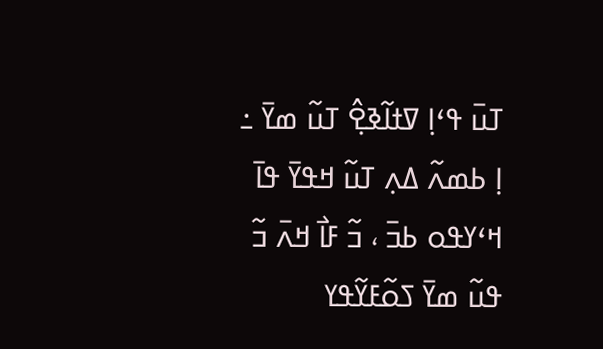ߠߎ߫ ߟߵߊ߲ ߜߙߊ߬ߢߐ߲߮ ߠߎ߬ ߘߌ߫ ߸ ߊ߲ ߕߘߍ߬ ߡߍ߲ ߠߎ߬ ߞߟߌ߫ ߟߊ߫ ߞߵߌߟߋ ߕߏ߫ ، ߏ߬ ߓߊ߯ ߞߍ߫ ߏ߬ ߟߎ߬ ߘߌ߫ ߖߋ߬ߓߌ߬ߟߌ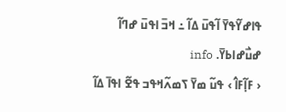ߟߊߝߌ߬ߟߌ߫ ߊ߬ߟߎ߫ ߡߊ߬ ߸ ߞߏ߫ ߊߟߎ߫ ߝߣߊ߬ ߝߎ߯ߝߊߕߌ߫. info
‹ ߓߊ߲߬ߓߊ߮ › ߟߎ߬ ߘߌ߫ ߖߘߍ߬ߞߟߏ ߟߐ߬ ߊߟߊ߫ ߡߊ߬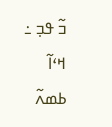ߏ߬ ߟߏ߲ ߸ ߞߵߊ߬ ߕߘߍ߬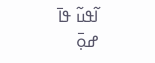ߊ߬ߟߎ߬ ߟߊ߫ ߝߋ߲߫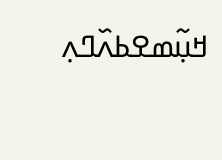ߞߎ߲߬ߘߐߕߍ߰ߣߍ߲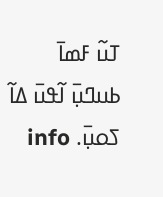ߠߎ߬ ߓߘߊ߫ ߕߎߣߎ߲߫ ߊ߬ߟߎ߫ ߡߊ߬ ߖߋߎ߲߫. info